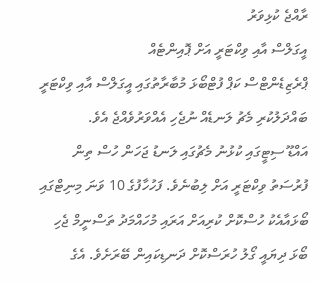ރާއްޖެ ކުޅިވަރު
އީގަލްސް އާއި ވިކްޓަރީ އަށް ޕޮއިންޓެއް
ޕްރެޒިޑެންޓްސް ކަޕް ފުޓްބޯޅަ މުބާރާތުގައި އީގަލްސް އާއި ވިކްޓަރީ ބައްދަލުކުރި މެޗު ލަނޑެއް ނުޖެހި އެއްވަރުވެއްޖެ އެވެ.
އައްޑޫ ސިޓީގައި ކުޅުނު މެޗުގައި ލަނޑު ޖަހަން ހުސް ތިން ފުރުސަތު ވިކްޓަރީ އަށް ލިބުނެވެ. ފަހުހާފުގެ 10 ވަނަ މިނިޓްގައި ބޯޅައާއެކު ހުސްކޮށް ކުރިއަށް އަރައި މުހައްމަދު ތަސްނީމް ޖެހި ބޯޅަ ދިޔައީ ގޯލު ހުރަސްކޮށް ދަނޑިކައިން ބޭރަށެވެ. އެގެ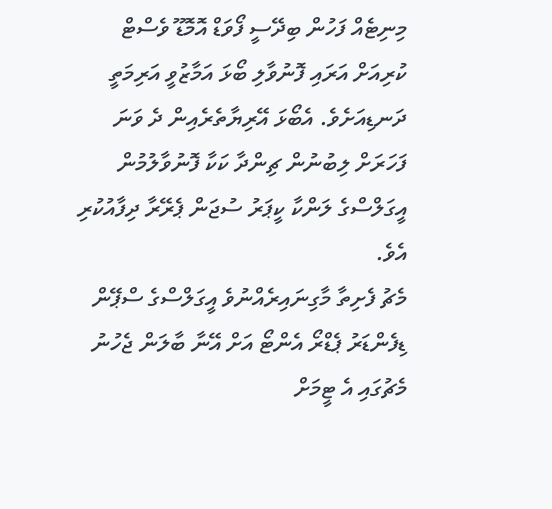މިނިޓެއް ފަހުން ބިދޭސީ ފޯވަޑް އޮމޮޑޫ ވެސްޓް ކުރިއަށް އަރައި ފޮނުވާލި ބޯޅަ އަމާޒުވީ އަރިމަތީ ދަނޑިއަށެވެ. އެބޯޅަ އޭރިޔާތެރެއިން ދެ ވަނަ ފަހަރަށް ލިބުނުން ޗިންދާ ކަކާ ފޮނުވާލުމުން އީގަލްސްގެ ލަންކާ ކީޕަރު ސުޖަން ޕެރޭރާ ދިފާއުކުރި އެވެ.
މެޗު ފެށިތާ މާގިނައިރެއްނުވެ އީގަލްސްގެ ސްޕޭން ޑިފެންޑަރު ޕެޑްރޯ އެންޓޯ އަށް އޭނާ ބާލަން ޖެހުނު މެޗުގައި އެ ޓީމަށް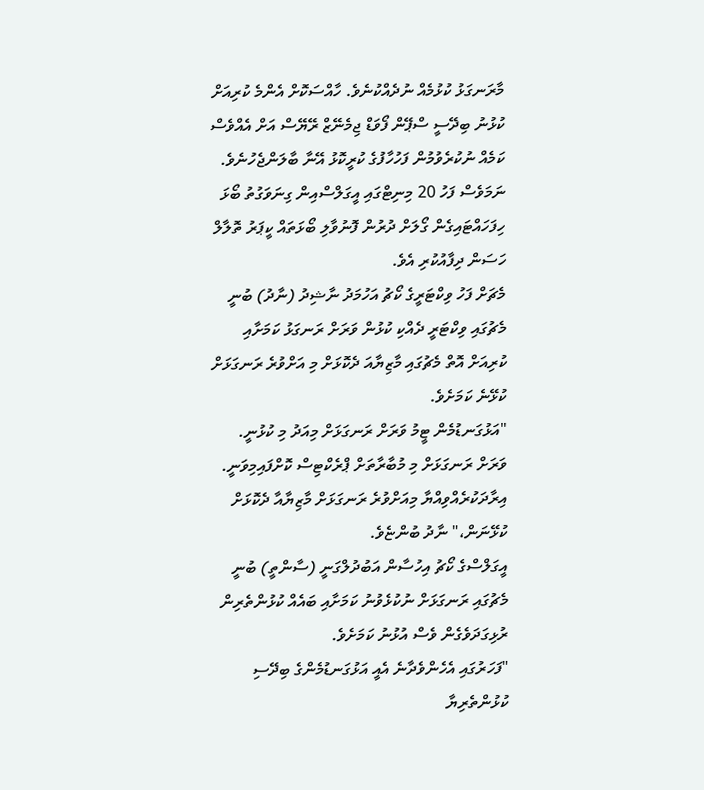މާރަނގަޅު ކުޅުމެއް ނުދެއްކުނެވެ. ހާއްސަކޮށް އެންމެ ކުރިއަށް ކުޅުނު ބިދޭސީ ސްޕޭން ފޯވަޑް ޖިމެނޭޒް ރޭޔޭސް އަށް އެއްވެސް ކަމެއް ނުކުރެވުމުން ފަހުހާފުގެ ކުރީކޮޅު އޭނާ ބާލަންޖެހުނެވެ. ނަމަވެސް ފަހު 20 މިނިޓްގައި އީގަލްސްއިން ގިނަވަގުތު ބޯޅަ ހިފަހައްޓައިގެން ގޯލަށް ދުރުން ފޮނުވާލި ބޯޅަތައް ކީޕަރު ތޮލާލް ހަސަން ދިފާއުކުރި އެވެ.
މެޗަށް ފަހު ވިކްޓަރީގެ ކޯޗު އަހުމަދު ނާޝިދު (ނާދު) ބުނީ މެޗުގައި ވިކްޓަރީ ދެއްކި ކުޅުން ވަރަށް ރަނގަޅު ކަމަށާއި ކުރިއަށް އޮތް މެޗުގައި މާޒިޔާއަ ދެކޮޅަށް މި އަށްވުރެ ރަނގަޅަށް ކުޅޭނެ ކަމަށެވެ.
"އަޅުގަނޑުމެން ޓީމު ވަރަށް ރަނގަޅަށް މިއަދު މި ކުޅުނީ. ވަރަށް ރަނގަޅަށް މި މުބާރާތަށް ޕްރެކްޓިސް ކޮށްފައިމިވަނީ. އިރާދަކުރެއްވިއްޔާ މިއަށްވުރެ ރަނގަޅަށް މާޒިޔާއާ ދެކޮޅަށް ކުޅޭނަން،" ނާދު ބުންޏެވެ.
އީގަލްސްގެ ކޯޗު އިހުސާން އަބުދުލްގަނީ (ސާންތީ) ބުނީ މެޗުގައި ރަނގަޅަށް ނުކުޅެވުނު ކަމަށާއި ބައެއް ކުޅުންތެރިން ރުޅިގަދަވެގެން ވެސް އުޅުނު ކަމަށެވެ.
"ފަހަރުގައި އެހެންވެދާނެ އެއީ އަޅުގަނޑުމެންގެ ބިދޭސި ކުޅުންތެރިޔާ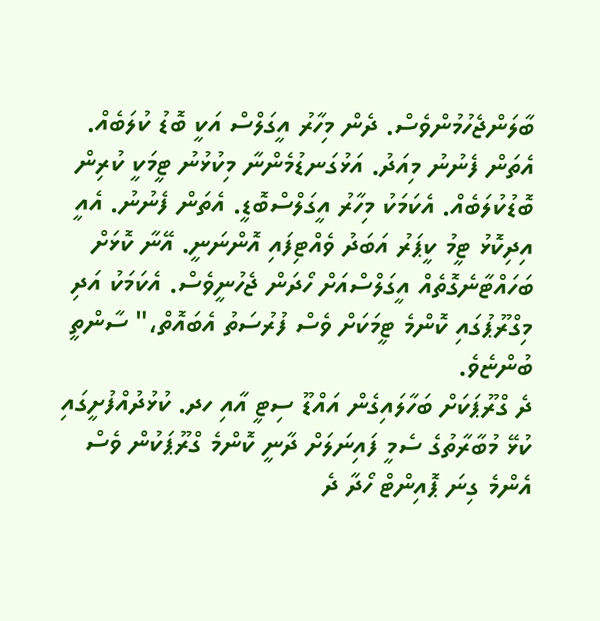ބާލަންޖެހުމުންވެސް. ދެން މިހާރު އީގަލްސް އަކީ ބޮޑު ކުލަބެއް. އެތަން ފެނުނު މިއަދު. އަޅުގަނޑުމެންނާ މިކުޅުނު ޓީމަކީ ކުރިން ބޮޑުކުލަބެއް. އެކަމަކު މިހާރު އީގަލްސްބޮޑީ. އެތަން ފެނުނު. އެއީ އިދިކޮޅު ޓީމު ކީޕަރު އަބަދު ވެއްޓިފައި އޮންނަނީ. އޭނާ ކޮޅަށް ބަހައްޓާނެގޮތެއް އީގަލްސްއަށް ހޯދަން ޖެހުނީވެސް. އެކަމަކު އަދި މިގްރޫޕުގައި ކޮންމެ ޓީމަކަށް ވެސް ފުރުސަތު އެބައޮތް،" ސާންތީ ބުންޏެވެ.
ދެ ގްރޫޕަކަށް ބަހާލައިގެން އައްޑޫ ސިޓީ އާއި ހދ. ކުޅުދުއްފުށީގައި ކުޅޭ މުބާރާތުގެ ސެމީ ފައިނަލަށް ދާނީ ކޮންމެ ގްރޫޕަކުން ވެސް އެންމެ ގިނަ ޕޮއިންޓް ހޯދާ ދެ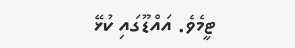ޓީމެވެ. އައްޑޫގައި ކުޅޭ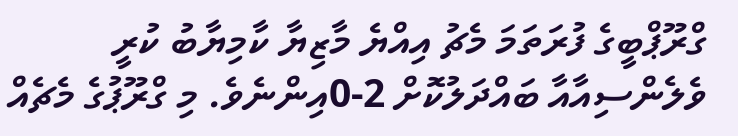ގްރޫޕްބީގެ ފުރަތަމަ މެޗު އިއްޔެ މާޒިޔާ ކާމިޔާބު ކުރީ ވެލެންސިއާއާ ބައްދަލުކޮށް 2-0އިންނެވެ. މި ގްރޫޕުގެ މެޗެއް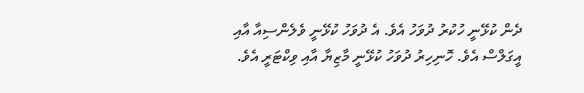ދެން ކުޅޭނީ ހުކުރު ދުވަހު އެވެ. އެ ދުވަހު ކުޅޭނީ ވެލެންސިއާ އާއި އީގަލްސް އެވެ. ހޮނިހިރު ދުވަހު ކުޅޭނީ މާޒިޔާ އާއި ވިކްޓަރީ އެވެ.